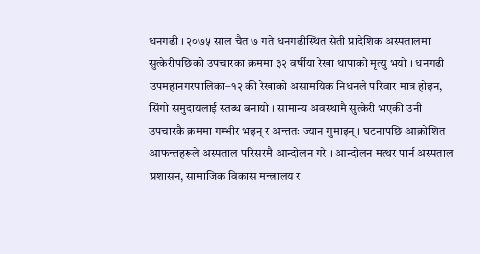धनगढी । २०७५ साल चैत ७ गते धनगढीस्थित सेती प्रादेशिक अस्पतालमा सुत्केरीपछिको उपचारका क्रममा ३२ वर्षीया रेखा थापाको मृत्यु भयो । धनगढी उपमहानगरपालिका–१२ की रेखाको असामयिक निधनले परिवार मात्र होइन, सिंगो समुदायलाई स्तब्ध बनायो । सामान्य अवस्थामै सुत्केरी भएकी उनी उपचारकै क्रममा गम्भीर भइन् र अन्ततः ज्यान गुमाइन् । घटनापछि आक्रोशित आफन्तहरूले अस्पताल परिसरमै आन्दोलन गरे । आन्दोलन मत्थर पार्न अस्पताल प्रशासन, सामाजिक विकास मन्त्रालय र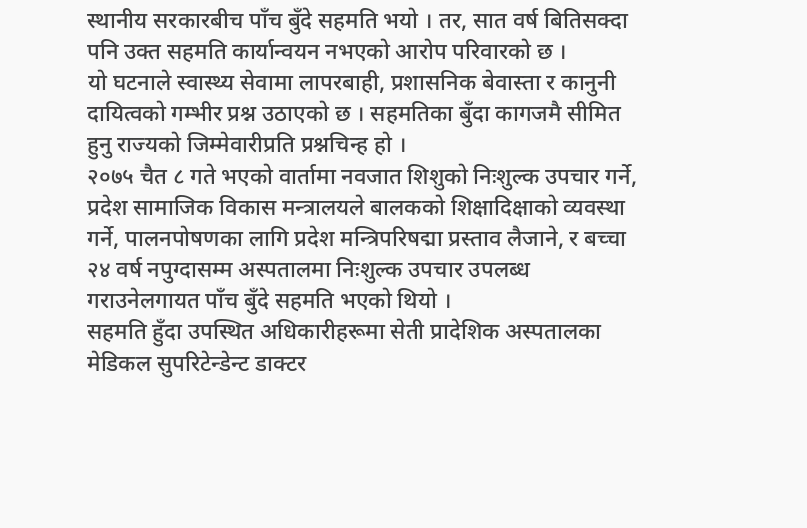स्थानीय सरकारबीच पाँच बुँदे सहमति भयो । तर, सात वर्ष बितिसक्दा पनि उक्त सहमति कार्यान्वयन नभएको आरोप परिवारको छ ।
यो घटनाले स्वास्थ्य सेवामा लापरबाही, प्रशासनिक बेवास्ता र कानुनी दायित्वको गम्भीर प्रश्न उठाएको छ । सहमतिका बुँदा कागजमै सीमित हुनु राज्यको जिम्मेवारीप्रति प्रश्नचिन्ह हो ।
२०७५ चैत ८ गते भएको वार्तामा नवजात शिशुको निःशुल्क उपचार गर्ने, प्रदेश सामाजिक विकास मन्त्रालयले बालकको शिक्षादिक्षाको व्यवस्था गर्ने, पालनपोषणका लागि प्रदेश मन्त्रिपरिषद्मा प्रस्ताव लैजाने, र बच्चा २४ वर्ष नपुग्दासम्म अस्पतालमा निःशुल्क उपचार उपलब्ध गराउनेलगायत पाँच बुँदे सहमति भएको थियो ।
सहमति हुँदा उपस्थित अधिकारीहरूमा सेती प्रादेशिक अस्पतालका मेडिकल सुपरिटेन्डेन्ट डाक्टर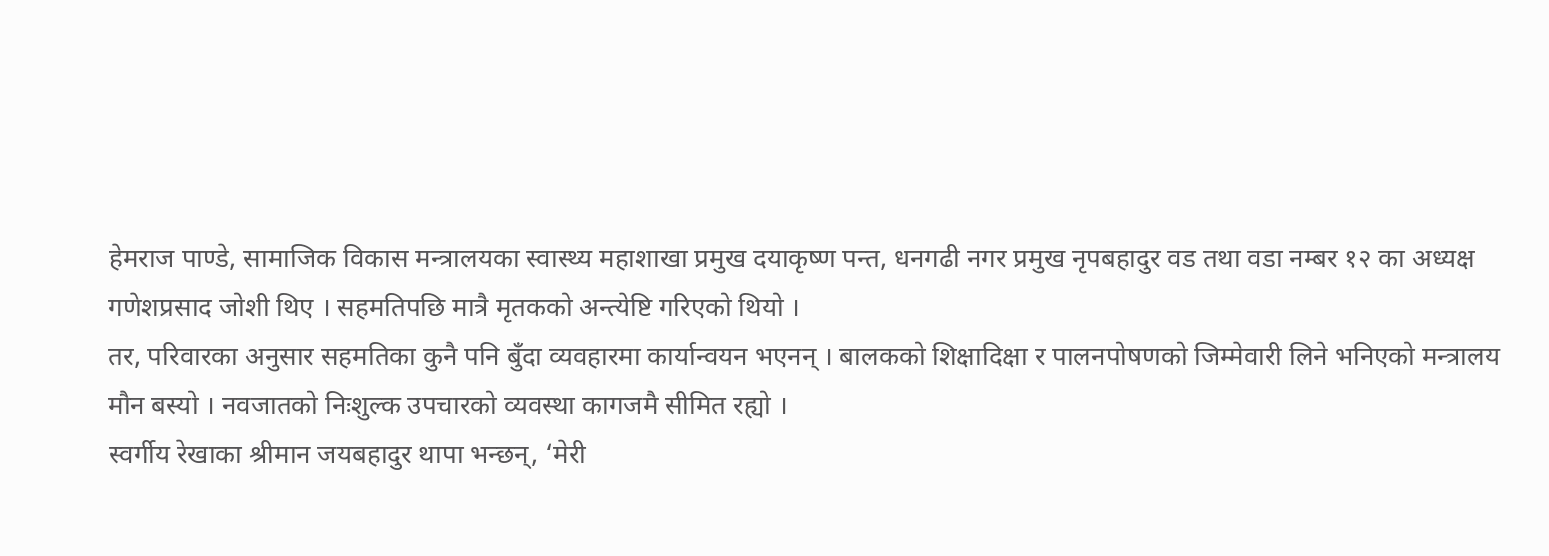हेमराज पाण्डे, सामाजिक विकास मन्त्रालयका स्वास्थ्य महाशाखा प्रमुख दयाकृष्ण पन्त, धनगढी नगर प्रमुख नृपबहादुर वड तथा वडा नम्बर १२ का अध्यक्ष गणेशप्रसाद जोशी थिए । सहमतिपछि मात्रै मृतकको अन्त्येष्टि गरिएको थियो ।
तर, परिवारका अनुसार सहमतिका कुनै पनि बुँदा व्यवहारमा कार्यान्वयन भएनन् । बालकको शिक्षादिक्षा र पालनपोषणको जिम्मेवारी लिने भनिएको मन्त्रालय मौन बस्यो । नवजातको निःशुल्क उपचारको व्यवस्था कागजमै सीमित रह्यो ।
स्वर्गीय रेखाका श्रीमान जयबहादुर थापा भन्छन्, ‘मेरी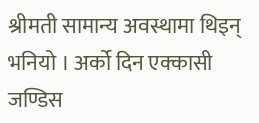श्रीमती सामान्य अवस्थामा थिइन् भनियो । अर्को दिन एक्कासी जण्डिस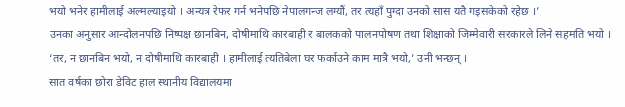भयो भनेर हामीलाई अल्मल्याइयो । अन्यत्र रेफर गर्न भनेपछि नेपालगन्ज लग्यौं, तर त्यहाँ पुग्दा उनको सास यतै गइसकेको रहेछ ।’
उनका अनुसार आन्दोलनपछि निष्पक्ष छानबिन, दोषीमाथि कारबाही र बालकको पालनपोषण तथा शिक्षाको जिम्मेवारी सरकारले लिने सहमति भयो । ‘तर, न छानबिन भयो, न दोषीमाथि कारबाही । हामीलाई त्यतिबेला घर फर्काउने काम मात्रै भयो,’ उनी भन्छन् ।
सात वर्षका छोरा डेविट हाल स्थानीय विद्यालयमा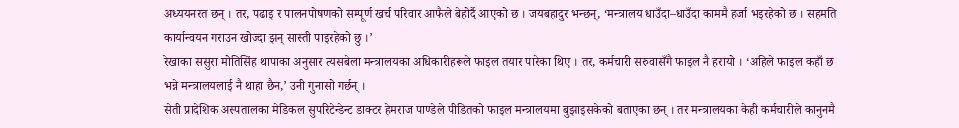अध्ययनरत छन् । तर, पढाइ र पालनपोषणको सम्पूर्ण खर्च परिवार आफैले बेहोर्दै आएको छ । जयबहादुर भन्छन्, ‘मन्त्रालय धाउँदा–धाउँदा काममै हर्जा भइरहेको छ । सहमति कार्यान्वयन गराउन खोज्दा झन् सास्ती पाइरहेको छु ।’
रेखाका ससुरा मोतिसिंह थापाका अनुसार त्यसबेला मन्त्रालयका अधिकारीहरूले फाइल तयार पारेका थिए । तर, कर्मचारी सरुवासँगै फाइल नै हरायो । ‘अहिले फाइल कहाँ छ भन्ने मन्त्रालयलाई नै थाहा छैन,’ उनी गुनासो गर्छन् ।
सेती प्रादेशिक अस्पतालका मेडिकल सुपरिटेन्डेन्ट डाक्टर हेमराज पाण्डेले पीडितको फाइल मन्त्रालयमा बुझाइसकेको बताएका छन् । तर मन्त्रालयका केही कर्मचारीले कानुनमै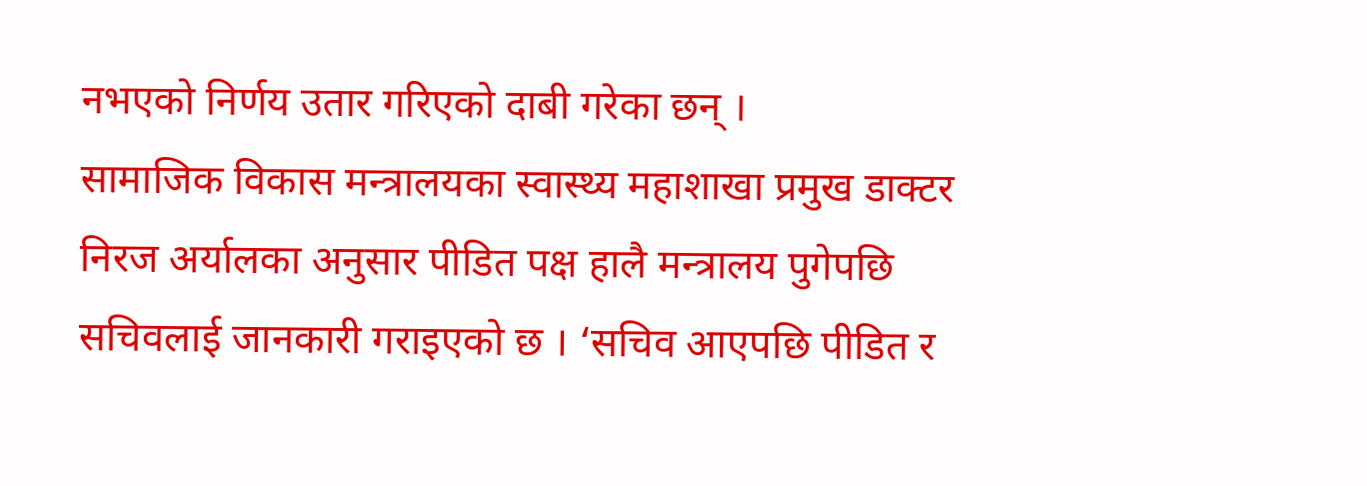नभएको निर्णय उतार गरिएको दाबी गरेका छन् ।
सामाजिक विकास मन्त्रालयका स्वास्थ्य महाशाखा प्रमुख डाक्टर निरज अर्यालका अनुसार पीडित पक्ष हालै मन्त्रालय पुगेपछि सचिवलाई जानकारी गराइएको छ । ‘सचिव आएपछि पीडित र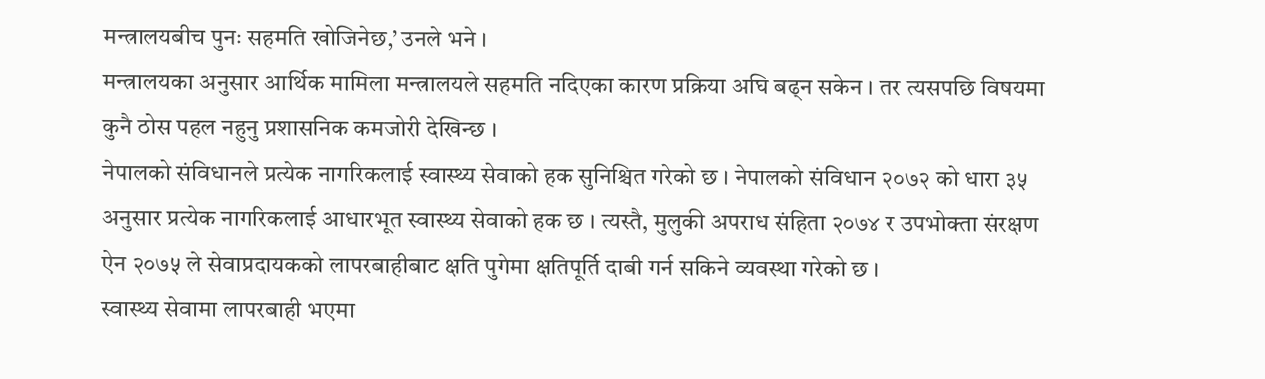मन्त्रालयबीच पुनः सहमति खोजिनेछ,’ उनले भने ।
मन्त्रालयका अनुसार आर्थिक मामिला मन्त्रालयले सहमति नदिएका कारण प्रक्रिया अघि बढ्न सकेन । तर त्यसपछि विषयमा कुनै ठोस पहल नहुनु प्रशासनिक कमजोरी देखिन्छ ।
नेपालको संविधानले प्रत्येक नागरिकलाई स्वास्थ्य सेवाको हक सुनिश्चित गरेको छ । नेपालको संविधान २०७२ को धारा ३५ अनुसार प्रत्येक नागरिकलाई आधारभूत स्वास्थ्य सेवाको हक छ । त्यस्तै, मुलुकी अपराध संहिता २०७४ र उपभोक्ता संरक्षण ऐन २०७५ ले सेवाप्रदायकको लापरबाहीबाट क्षति पुगेमा क्षतिपूर्ति दाबी गर्न सकिने व्यवस्था गरेको छ ।
स्वास्थ्य सेवामा लापरबाही भएमा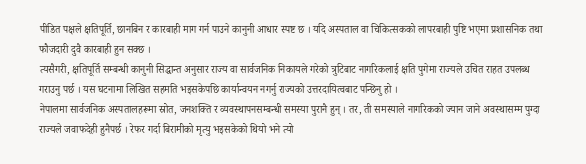पीडित पक्षले क्षतिपूर्ति, छानबिन र कारबाही माग गर्न पाउने कानुनी आधार स्पष्ट छ । यदि अस्पताल वा चिकित्सकको लापरबाही पुष्टि भएमा प्रशासनिक तथा फौजदारी दुवै कारबाही हुन सक्छ ।
त्यसैगरी, क्षतिपूर्ति सम्बन्धी कानुनी सिद्धान्त अनुसार राज्य वा सार्वजनिक निकायले गरेको त्रुटिबाट नागरिकलाई क्षति पुगेमा राज्यले उचित राहत उपलब्ध गराउनु पर्छ । यस घटनामा लिखित सहमति भइसकेपछि कार्यान्वयन नगर्नु राज्यको उत्तरदायित्वबाट पन्छिनु हो ।
नेपालमा सार्वजनिक अस्पतालहरूमा स्रोत, जनशक्ति र व्यवस्थापनसम्बन्धी समस्या पुरानै हुन् । तर, ती समस्याले नागरिकको ज्यान जाने अवस्थासम्म पुग्दा राज्यले जवाफदेही हुनैपर्छ । रेफर गर्दा बिरामीको मृत्यु भइसकेको थियो भने त्यो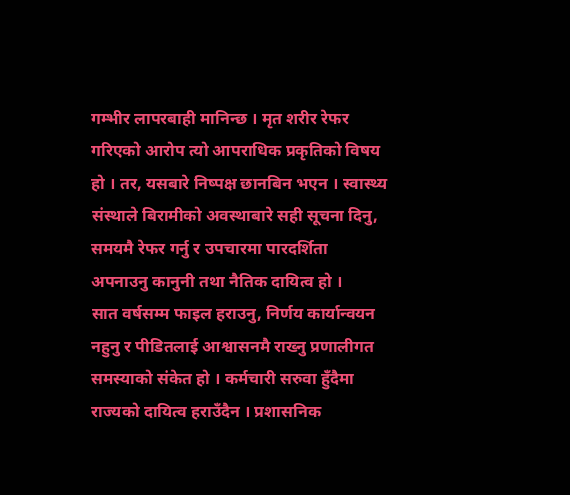गम्भीर लापरबाही मानिन्छ । मृत शरीर रेफर गरिएको आरोप त्यो आपराधिक प्रकृतिको विषय हो । तर, यसबारे निष्पक्ष छानबिन भएन । स्वास्थ्य संस्थाले बिरामीको अवस्थाबारे सही सूचना दिनु, समयमै रेफर गर्नु र उपचारमा पारदर्शिता अपनाउनु कानुनी तथा नैतिक दायित्व हो ।
सात वर्षसम्म फाइल हराउनु, निर्णय कार्यान्वयन नहुनु र पीडितलाई आश्वासनमै राख्नु प्रणालीगत समस्याको संकेत हो । कर्मचारी सरुवा हुँदैमा राज्यको दायित्व हराउँदैन । प्रशासनिक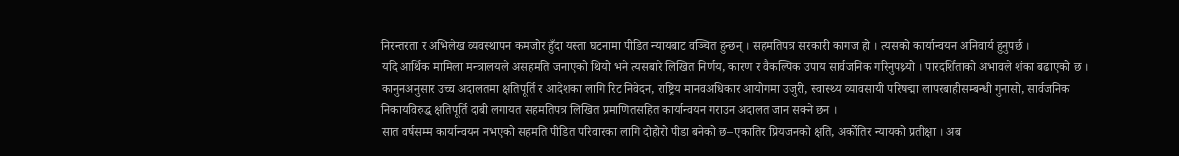निरन्तरता र अभिलेख व्यवस्थापन कमजोर हुँदा यस्ता घटनामा पीडित न्यायबाट वञ्चित हुन्छन् । सहमतिपत्र सरकारी कागज हो । त्यसको कार्यान्वयन अनिवार्य हुनुपर्छ ।
यदि आर्थिक मामिला मन्त्रालयले असहमति जनाएको थियो भने त्यसबारे लिखित निर्णय, कारण र वैकल्पिक उपाय सार्वजनिक गरिनुपथ्र्यो । पारदर्शिताको अभावले शंका बढाएको छ ।
कानुनअनुसार उच्च अदालतमा क्षतिपूर्ति र आदेशका लागि रिट निवेदन, राष्ट्रिय मानवअधिकार आयोगमा उजुरी, स्वास्थ्य व्यावसायी परिषद्मा लापरबाहीसम्बन्धी गुनासो, सार्वजनिक निकायविरुद्ध क्षतिपूर्ति दाबी लगायत सहमतिपत्र लिखित प्रमाणितसहित कार्यान्वयन गराउन अदालत जान सक्ने छन ।
सात वर्षसम्म कार्यान्वयन नभएको सहमति पीडित परिवारका लागि दोहोरो पीडा बनेको छ–एकातिर प्रियजनको क्षति, अर्कोतिर न्यायको प्रतीक्षा । अब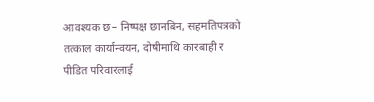आवश्यक छ– निष्पक्ष छानबिन, सहमतिपत्रको तत्काल कार्यान्वयन, दोषीमाथि कारबाही र पीडित परिवारलाई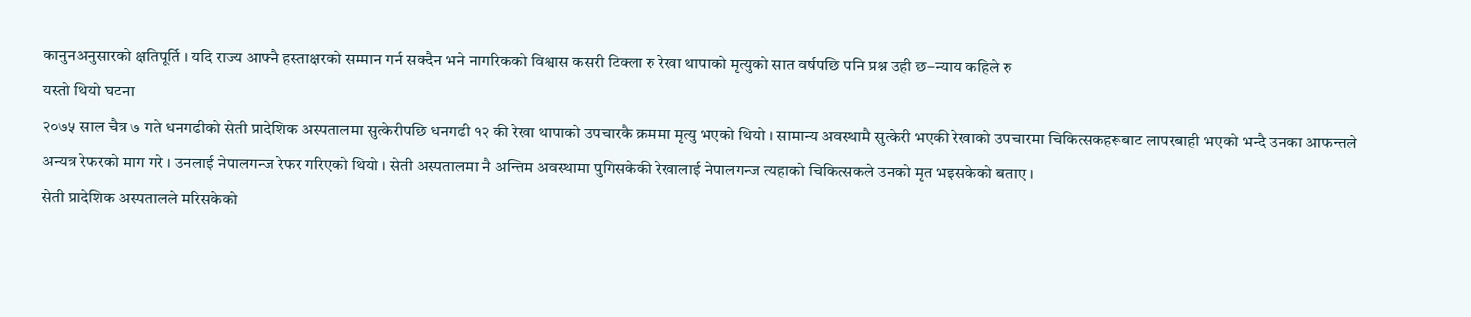कानुनअनुसारको क्षतिपूर्ति । यदि राज्य आफ्नै हस्ताक्षरको सम्मान गर्न सक्दैन भने नागरिकको विश्वास कसरी टिक्ला रु रेखा थापाको मृत्युको सात वर्षपछि पनि प्रश्न उही छ–न्याय कहिले रु
यस्तो थियो घटना
२०७५ साल चैत्र ७ गते धनगढीको सेती प्रादेशिक अस्पतालमा सुत्केरीपछि धनगढी १२ की रेखा थापाको उपचारकै क्रममा मृत्यु भएको थियो । सामान्य अवस्थामै सुत्केरी भएकी रेखाको उपचारमा चिकित्सकहरूबाट लापरबाही भएको भन्दै उनका आफन्तले अन्यत्र रेफरको माग गरे । उनलाई नेपालगन्ज रेफर गरिएको थियो । सेती अस्पतालमा नै अन्तिम अवस्थामा पुगिसकेकी रेखालाई नेपालगन्ज त्यहाको चिकित्सकले उनको मृत भइसकेको बताए ।
सेती प्रादेशिक अस्पतालले मरिसकेको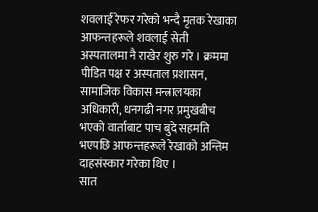शवलाई रेफर गरेको भन्दै मृतक रेखाका आफन्तहरूले शवलाई सेती अस्पतालमा नै राखेर शुरु गरे । क्रममा पीडित पक्ष र अस्पताल प्रशासन, सामाजिक विकास मन्त्रालयका अधिकारी, धनगढी नगर प्रमुखबीच भएको वार्ताबाट पाच बुदे सहमति भएपछि आफन्तहरूले रेखाको अन्तिम दाहसंस्कार गरेका थिए ।
सात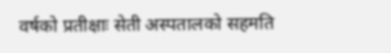वर्षको प्रतीक्षाः सेती अस्पतालको सहमति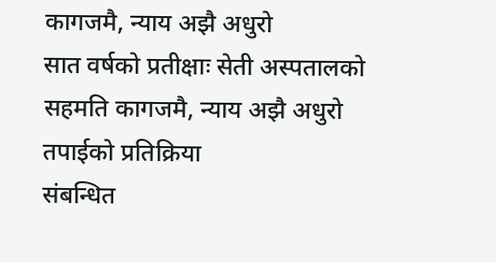कागजमै, न्याय अझै अधुरो
सात वर्षको प्रतीक्षाः सेती अस्पतालको सहमति कागजमै, न्याय अझै अधुरो
तपाईको प्रतिक्रिया
संबन्धित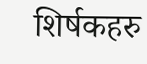शिर्षकहरु